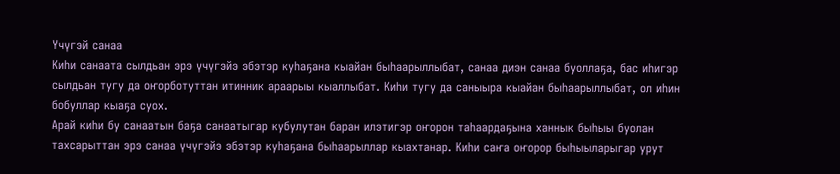Үчүгэй санаа
Киһи санаата сылдьан эрэ үчүгэйэ эбэтэр куһаҕана кыайан быһаарыллыбат, санаа диэн санаа буоллаҕа, бас иһигэр сылдьан тугу да оҥорботуттан итинник араарыы кыаллыбат. Киһи тугу да саныыра кыайан быһаарыллыбат, ол иһин бобуллар кыаҕа суох.
Арай киһи бу санаатын баҕа санаатыгар кубулутан баран илэтигэр оҥорон таһаардаҕына ханнык быһыы буолан тахсарыттан эрэ санаа үчүгэйэ эбэтэр куһаҕана быһаарыллар кыахтанар. Киһи саҥа оҥорор быһыыларыгар урут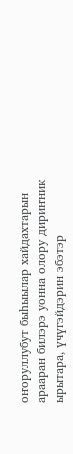оҥоруллубут быһыылар хайдахтарын арааран билэрэ уонна олору дириҥник ырытара, үчүгэйдэрин эбэтэр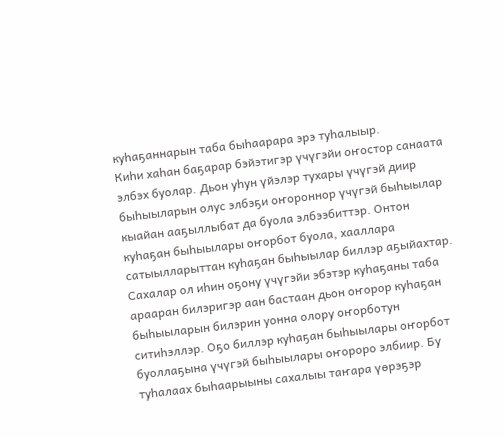куһаҕаннарын таба быһаарара эрэ туһалыыр.
Киһи хаһан баҕарар бэйэтигэр үчүгэйи оҥостор санаата элбэх буолар. Дьон уһун үйэлэр тухары үчүгэй диир быһыыларын олус элбэҕи оҥороннор үчүгэй быһыылар кыайан ааҕыллыбат да буола элбээбиттэр. Онтон куһаҕан быһыылары оҥорбот буола, хааллара сатыылларыттан куһаҕан быһыылар биллэр аҕыйахтар.
Сахалар ол иһин оҕону үчүгэйи эбэтэр куһаҕаны таба арааран билэригэр аан бастаан дьон оҥорор куһаҕан быһыыларын билэрин уонна олору оҥорботун ситиһэллэр. Оҕо биллэр куһаҕан быһыылары оҥорбот буоллаҕына үчүгэй быһыылары оҥороро элбиир. Бу туһалаах быһаарыыны сахалыы таҥара үөрэҕэр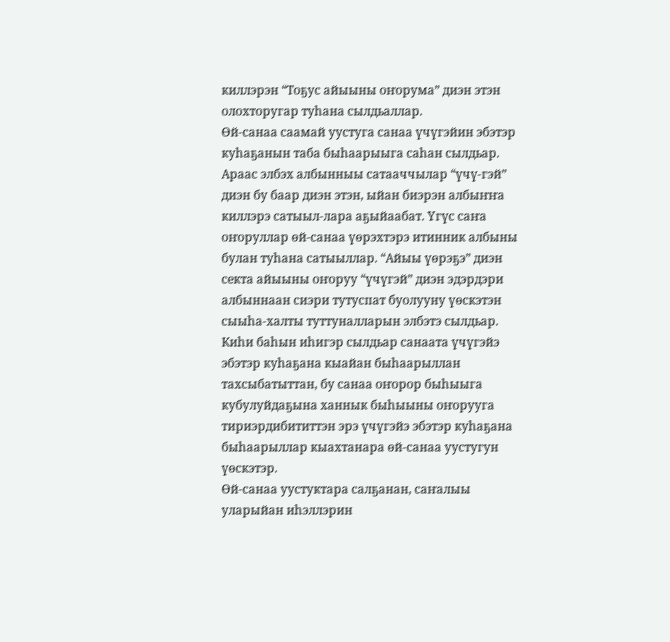киллэрэн “Тоҕус айыыны оҥорума” диэн этэн олохторугар туһана сылдьаллар.
Өй-санаа саамай уустуга санаа үчүгэйин эбэтэр куһаҕанын таба быһаарыыга саһан сылдьар. Араас элбэх албынныы сатааччылар “үчү-гэй” диэн бу баар диэн этэн, ыйан биэрэн албыҥҥа киллэрэ сатыыл-лара аҕыйаабат. Үгүс саҥа оҥоруллар өй-санаа үөрэхтэрэ итинник албыны булан туһана сатыыллар. “Айыы үөрэҕэ” диэн секта айыыны оҥоруу “үчүгэй” диэн эдэрдэри албыннаан сиэри тутуспат буолууну үөскэтэн сыыһа-халты туттуналларын элбэтэ сылдьар.
Киһи баһын иһигэр сылдьар санаата үчүгэйэ эбэтэр куһаҕана кыайан быһаарыллан тахсыбатыттан, бу санаа оҥорор быһыыга кубулуйдаҕына ханнык быһыыны оҥорууга тириэрдибититтэн эрэ үчүгэйэ эбэтэр куһаҕана быһаарыллар кыахтанара өй-санаа уустугун үөскэтэр.
Өй-санаа уустуктара салҕанан, саҥалыы уларыйан иһэллэрин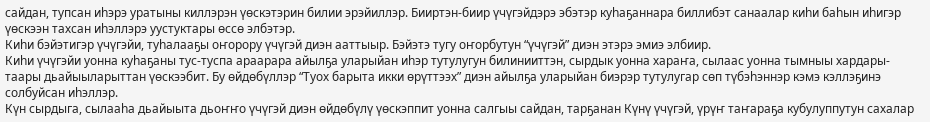сайдан, тупсан иһэрэ уратыны киллэрэн үөскэтэрин билии эрэйиллэр. Бииртэн-биир үчүгэйдэрэ эбэтэр куһаҕаннара биллибэт санаалар киһи баһын иһигэр үөскээн тахсан иһэллэрэ уустуктары өссө элбэтэр.
Киһи бэйэтигэр үчүгэйи, туһалааҕы оҥорору үчүгэй диэн ааттыыр. Бэйэтэ тугу оҥорбутун “үчүгэй” диэн этэрэ эмиэ элбиир.
Киһи үчүгэйи уонна куһаҕаны тус-туспа араарара айылҕа уларыйан иһэр тутулугун билинииттэн, сырдык уонна хараҥа, сылаас уонна тымныы хардары-таары дьайыыларыттан үөскээбит. Бу өйдөбүллэр “Туох барыта икки өрүттээх” диэн айылҕа уларыйан биэрэр тутулугар сөп түбэһэннэр кэмэ кэллэҕинэ солбуйсан иһэллэр.
Күн сырдыга, сылааһа дьайыыта дьоҥҥо үчүгэй диэн өйдөбүлү үөскэппит уонна салгыы сайдан, тарҕанан Күнү үчүгэй, үрүҥ таҥараҕа кубулуппутун сахалар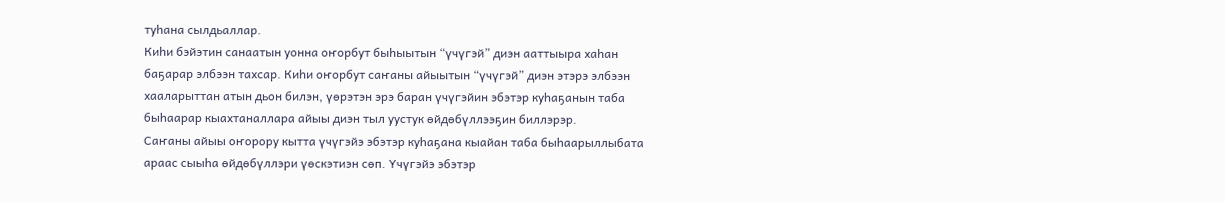туһана сылдьаллар.
Киһи бэйэтин санаатын уонна оҥорбут быһыытын “үчүгэй” диэн ааттыыра хаһан баҕарар элбээн тахсар. Киһи оҥорбут саҥаны айыытын “үчүгэй” диэн этэрэ элбээн хааларыттан атын дьон билэн, үөрэтэн эрэ баран үчүгэйин эбэтэр куһаҕанын таба быһаарар кыахтаналлара айыы диэн тыл уустук өйдөбүллээҕин биллэрэр.
Саҥаны айыы оҥорору кытта үчүгэйэ эбэтэр куһаҕана кыайан таба быһаарыллыбата араас сыыһа өйдөбүллэри үөскэтиэн сөп. Үчүгэйэ эбэтэр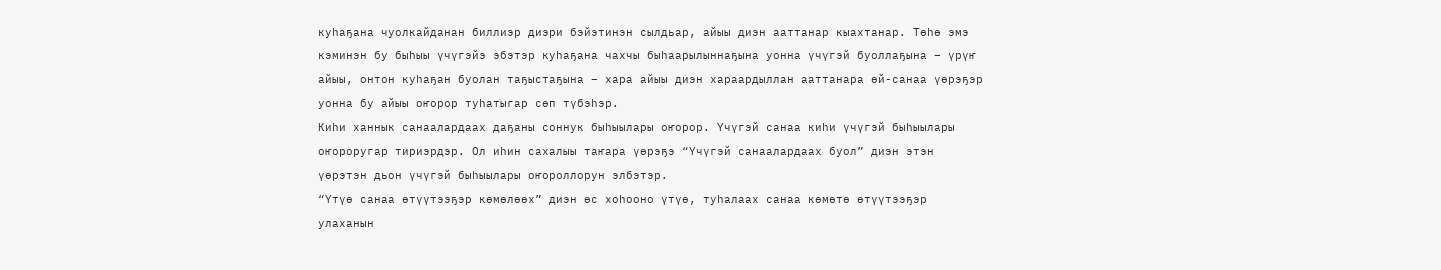куһаҕана чуолкайданан биллиэр диэри бэйэтинэн сылдьар, айыы диэн ааттанар кыахтанар. Төһө эмэ кэминэн бу быһыы үчүгэйэ эбэтэр куһаҕана чахчы быһаарылыннаҕына уонна үчүгэй буоллаҕына – үрүҥ айыы, онтон куһаҕан буолан таҕыстаҕына – хара айыы диэн хараардыллан ааттанара өй-санаа үөрэҕэр уонна бу айыы оҥорор туһатыгар сөп түбэһэр.
Киһи ханнык санаалардаах даҕаны соннук быһыылары оҥорор. Үчүгэй санаа киһи үчүгэй быһыылары оҥороругар тириэрдэр. Ол иһин сахалыы таҥара үөрэҕэ “Үчүгэй санаалардаах буол” диэн этэн үөрэтэн дьон үчүгэй быһыылары оҥороллорун элбэтэр.
“Үтүө санаа өтүүтээҕэр көмөлөөх” диэн өс хоһооно үтүө, туһалаах санаа көмөтө өтүүтээҕэр улаханын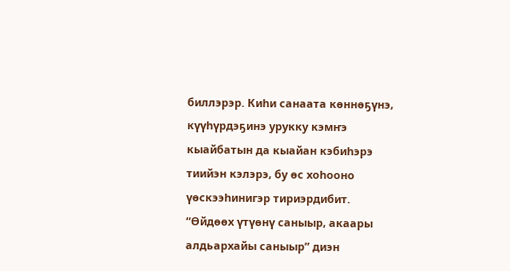биллэрэр. Киһи санаата көннөҕүнэ, күүһүрдэҕинэ урукку кэмҥэ кыайбатын да кыайан кэбиһэрэ тиийэн кэлэрэ, бу өс хоһооно үөскээһинигэр тириэрдибит.
“Өйдөөх үтүөнү саныыр, акаары алдьархайы саныыр” диэн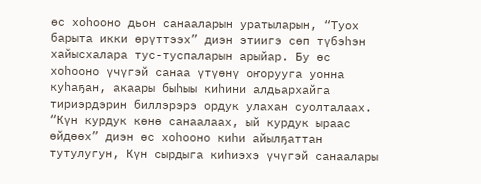өс хоһооно дьон санааларын уратыларын, “Туох барыта икки өрүттээх” диэн этиигэ сөп түбэһэн хайысхалара тус-туспаларын арыйар. Бу өс хоһооно үчүгэй санаа үтүөнү оҥорууга уонна куһаҕан, акаары быһыы киһини алдьархайга тириэрдэрин биллэрэрэ ордук улахан суолталаах.
“Күн курдук көнө санаалаах, ый курдук ыраас өйдөөх” диэн өс хоһооно киһи айылҕаттан тутулугун, Күн сырдыга киһиэхэ үчүгэй санаалары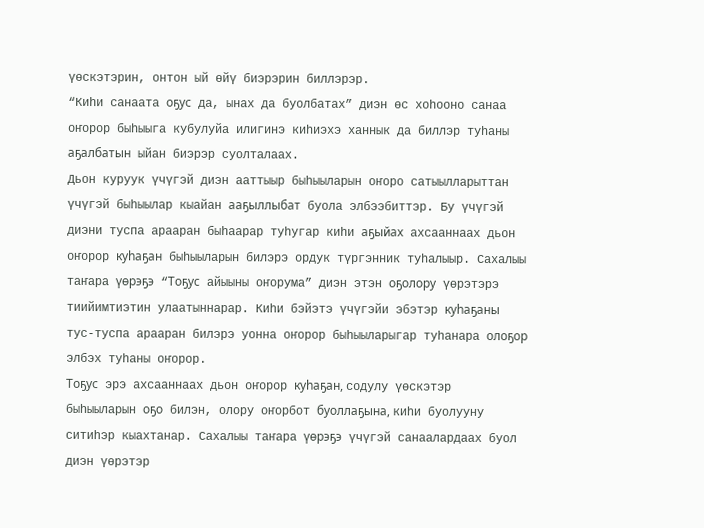үөскэтэрин, онтон ый өйү биэрэрин биллэрэр.
“Киһи санаата оҕус да, ынах да буолбатах” диэн өс хоһооно санаа оҥорор быһыыга кубулуйа илигинэ киһиэхэ ханнык да биллэр туһаны аҕалбатын ыйан биэрэр суолталаах.
Дьон куруук үчүгэй диэн ааттыыр быһыыларын оҥоро сатыылларыттан үчүгэй быһыылар кыайан ааҕыллыбат буола элбээбиттэр. Бу үчүгэй диэни туспа арааран быһаарар туһугар киһи аҕыйах ахсааннаах дьон оҥорор куһаҕан быһыыларын билэрэ ордук түргэнник туһалыыр. Сахалыы таҥара үөрэҕэ “Тоҕус айыыны оҥорума” диэн этэн оҕолору үөрэтэрэ тиийимтиэтин улаатыннарар. Киһи бэйэтэ үчүгэйи эбэтэр куһаҕаны тус-туспа арааран билэрэ уонна оҥорор быһыыларыгар туһанара олоҕор элбэх туһаны оҥорор.
Тоҕус эрэ ахсааннаах дьон оҥорор куһаҕан, содулу үөскэтэр быһыыларын оҕо билэн, олору оҥорбот буоллаҕына, киһи буолууну ситиһэр кыахтанар. Сахалыы таҥара үөрэҕэ үчүгэй санаалардаах буол диэн үөрэтэр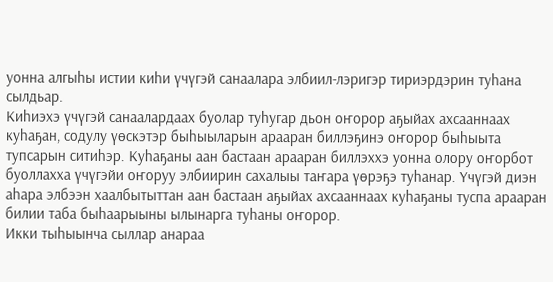уонна алгыһы истии киһи үчүгэй санаалара элбиил-лэригэр тириэрдэрин туһана сылдьар.
Киһиэхэ үчүгэй санаалардаах буолар туһугар дьон оҥорор аҕыйах ахсааннаах куһаҕан, содулу үөскэтэр быһыыларын арааран биллэҕинэ оҥорор быһыыта тупсарын ситиһэр. Куһаҕаны аан бастаан арааран биллэххэ уонна олору оҥорбот буоллахха үчүгэйи оҥоруу элбиирин сахалыы таҥара үөрэҕэ туһанар. Үчүгэй диэн аһара элбээн хаалбытыттан аан бастаан аҕыйах ахсааннаах куһаҕаны туспа арааран билии таба быһаарыыны ылынарга туһаны оҥорор.
Икки тыһыынча сыллар анараа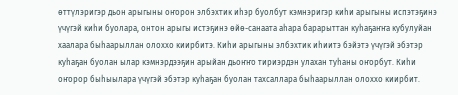өттүлэригэр дьон арыгыны оҥорон элбэхтик иһэр буолбут кэмнэригэр киһи арыгыны испэтэҕинэ үчүгэй киһи буолара, онтон арыгы истэҕинэ өйө-санаата аһара барарыттан куһаҕаҥҥа кубулуйан хаалара быһаарыллан олоххо киирбитэ. Киһи арыгыны элбэхтик иһиитэ бэйэтэ үчүгэй эбэтэр куһаҕан буолан ылар кэмнэрдээҕин арыйан дьоҥҥо тириэрдэн улахан туһаны оҥорбут. Киһи оҥорор быһыылара үчүгэй эбэтэр куһаҕан буолан тахсаллара быһаарыллан олоххо киирбит.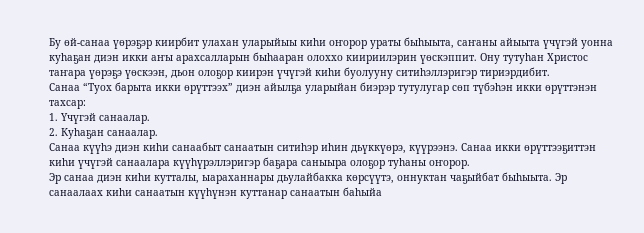Бу өй-санаа үөрэҕэр киирбит улахан уларыйыы киһи оҥорор ураты быһыыта, саҥаны айыыта үчүгэй уонна куһаҕан диэн икки аҥы арахсалларын быһааран олоххо киириилэрин үөскэппит. Ону тутуһан Христос таҥара үөрэҕэ үөскээн, дьон олоҕор киирэн үчүгэй киһи буолууну ситиһэллэригэр тириэрдибит.
Санаа “Туох барыта икки өрүттээх” диэн айылҕа уларыйан биэрэр тутулугар сөп түбэһэн икки өрүттэнэн тахсар:
1. Үчүгэй санаалар.
2. Куһаҕан санаалар.
Санаа күүһэ диэн киһи санаабыт санаатын ситиһэр иһин дьүккүөрэ, күүрээнэ. Санаа икки өрүттээҕиттэн киһи үчүгэй санаалара күүһүрэллэригэр баҕара саныыра олоҕор туһаны оҥорор.
Эр санаа диэн киһи кутталы, ыараханнары дьулайбакка көрсүүтэ, оннуктан чаҕыйбат быһыыта. Эр санаалаах киһи санаатын күүһүнэн куттанар санаатын баһыйа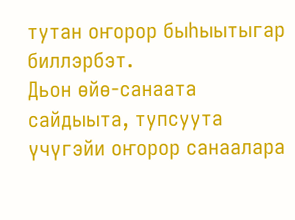тутан оҥорор быһыытыгар биллэрбэт.
Дьон өйө-санаата сайдыыта, тупсуута үчүгэйи оҥорор санаалара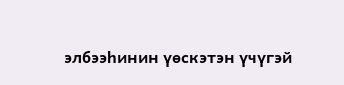элбээһинин үөскэтэн үчүгэй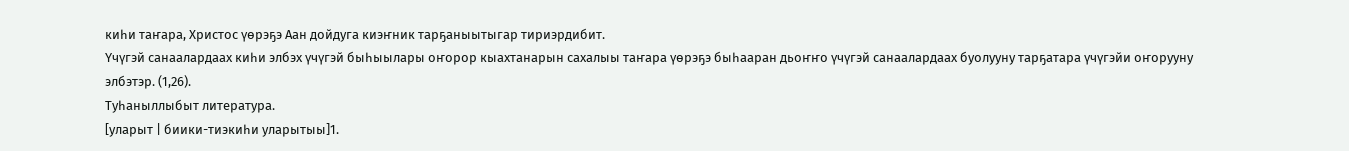киһи таҥара, Христос үөрэҕэ Аан дойдуга киэҥник тарҕаныытыгар тириэрдибит.
Үчүгэй санаалардаах киһи элбэх үчүгэй быһыылары оҥорор кыахтанарын сахалыы таҥара үөрэҕэ быһааран дьоҥҥо үчүгэй санаалардаах буолууну тарҕатара үчүгэйи оҥорууну элбэтэр. (1,26).
Туһаныллыбыт литература.
[уларыт | биики-тиэкиһи уларытыы]1.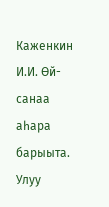Каженкин И.И. Өй-санаа аһара барыыта. Улуу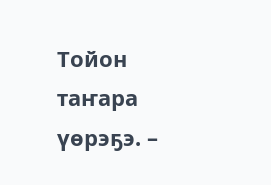Тойон таҥара үөрэҕэ. –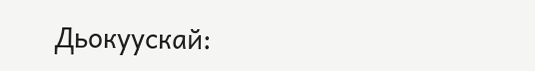Дьокуускай: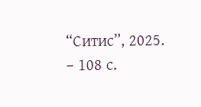“Ситис”, 2025. – 108 с.